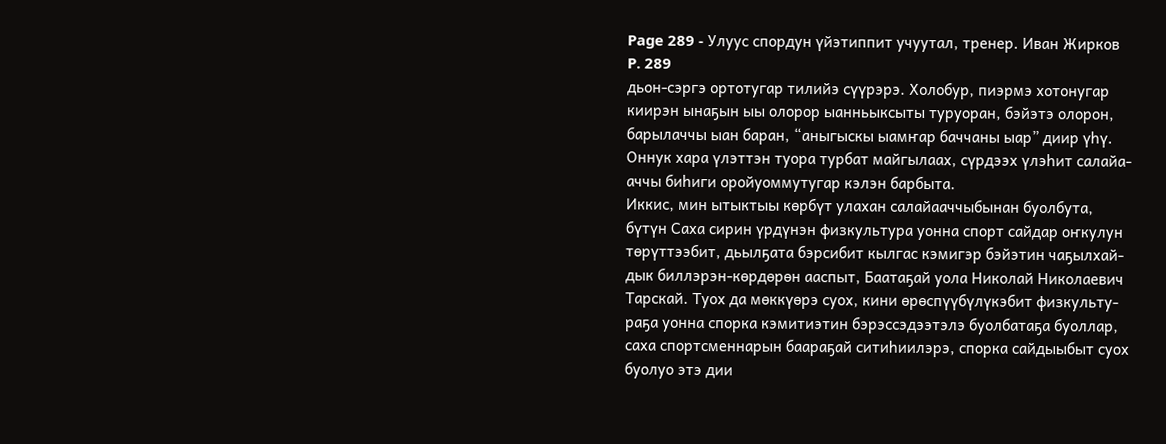Page 289 - Улуус спордун үйэтиппит учуутал, тренер. Иван Жирков
P. 289
дьон-сэргэ ортотугар тилийэ сүүрэрэ. Холобур, пиэрмэ хотонугар
киирэн ынаҕын ыы олорор ыанньыксыты туруоран, бэйэтэ олорон,
барылаччы ыан баран, “аныгыскы ыамҥар баччаны ыар” диир үһү.
Оннук хара үлэттэн туора турбат майгылаах, сүрдээх үлэһит салайа-
аччы биһиги оройуоммутугар кэлэн барбыта.
Иккис, мин ытыктыы көрбүт улахан салайааччыбынан буолбута,
бүтүн Саха сирин үрдүнэн физкультура уонна спорт сайдар оҥкулун
төрүттээбит, дьылҕата бэрсибит кылгас кэмигэр бэйэтин чаҕылхай-
дык биллэрэн-көрдөрөн ааспыт, Баатаҕай уола Николай Николаевич
Тарскай. Туох да мөккүөрэ суох, кини өрөспүүбүлүкэбит физкульту-
раҕа уонна спорка кэмитиэтин бэрэссэдээтэлэ буолбатаҕа буоллар,
саха спортсменнарын баараҕай ситиһиилэрэ, спорка сайдыыбыт суох
буолуо этэ дии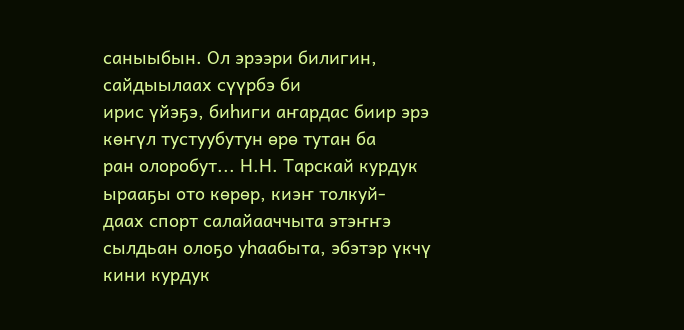саныыбын. Ол эрээри билигин, сайдыылаах сүүрбэ би
ирис үйэҕэ, биһиги аҥардас биир эрэ көҥүл тустуубутун өрө тутан ба
ран олоробут... Н.Н. Тарскай курдук ырааҕы ото көрөр, киэҥ толкуй-
даах спорт салайааччыта этэҥҥэ сылдьан олоҕо уһаабыта, эбэтэр үкчү
кини курдук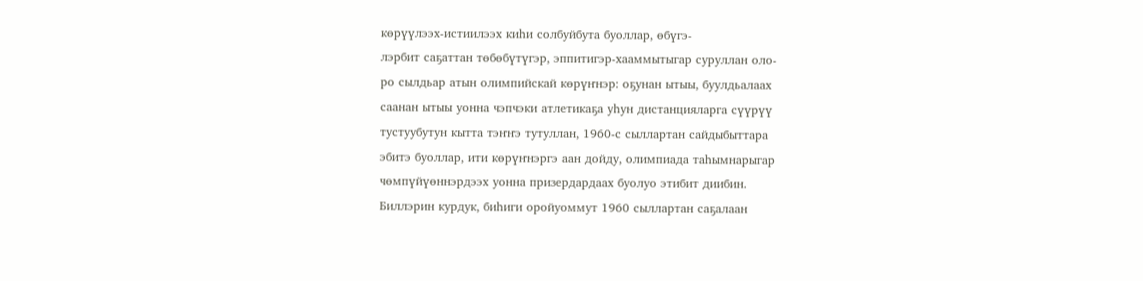көрүүлээх-истиилээх киһи солбуйбута буоллар, өбүгэ-
лэрбит саҕаттан төбөбүтүгэр, эппитигэр-хааммытыгар суруллан оло-
ро сылдьар атын олимпийскай көрүҥнэр: оҕунан ытыы, буулдьалаах
саанан ытыы уонна чэпчэки атлетикаҕа уһун дистанцияларга сүүрүү
тустуубутун кытта тэҥҥэ тутуллан, 1960-с сыллартан сайдыбыттара
эбитэ буоллар, ити көрүҥнэргэ аан дойду, олимпиада таһымнарыгар
чөмпүйүөннэрдээх уонна призердардаах буолуо этибит диибин.
Биллэрин курдук, биһиги оройуоммут 1960 сыллартан саҕалаан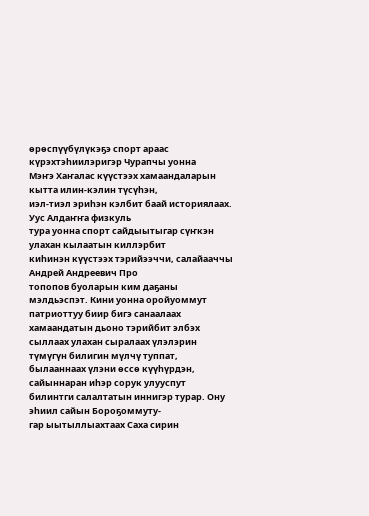өрөспүүбүлүкэҕэ спорт араас күрэхтэһиилэригэр Чурапчы уонна
Мэҥэ Хаҥалас күүстээх хамаандаларын кытта илин-кэлин түсүһэн,
иэл-тиэл эриһэн кэлбит баай историялаах. Уус Алдаҥҥа физкуль
тура уонна спорт сайдыытыгар сүҥкэн улахан кылаатын киллэрбит
киһинэн күүстээх тэрийээччи, салайааччы Андрей Андреевич Про
топопов буоларын ким даҕаны мэлдьэспэт. Кини уонна оройуоммут
патриоттуу биир бигэ санаалаах хамаандатын дьоно тэрийбит элбэх
сыллаах улахан сыралаах үлэлэрин түмүгүн билигин мүлчү туппат,
былааннаах үлэни өссө күүһүрдэн, сайыннаран иһэр сорук улууспут
билинтги салалтатын иннигэр турар. Ону эһиил сайын Бороҕоммуту-
гар ыытыллыахтаах Саха сирин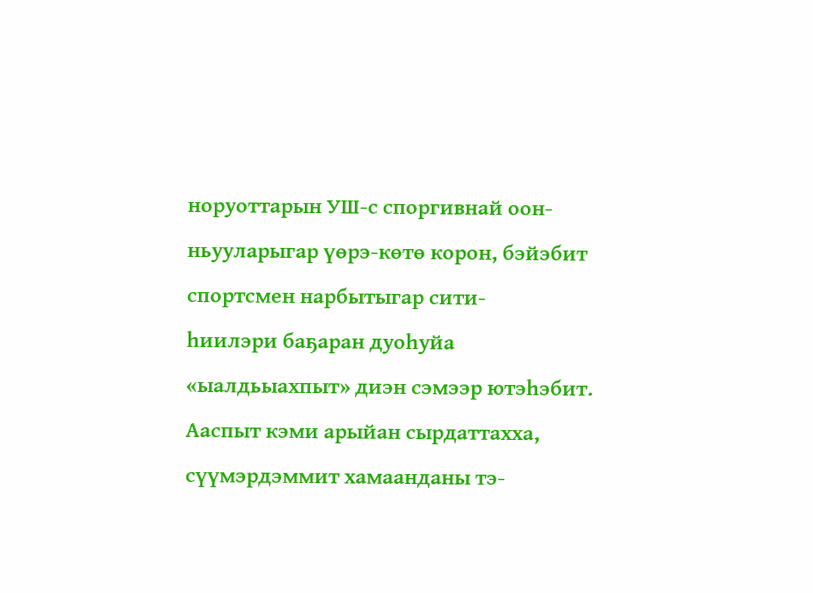норуоттарын УШ-с споргивнай оон-
ньууларыгар үөрэ-көтө корон, бэйэбит спортсмен нарбытыгар сити-
һиилэри баҕаран дуоһуйа «ыалдьыахпыт» диэн сэмээр ютэһэбит.
Ааспыт кэми арыйан сырдаттахха, сүүмэрдэммит хамаанданы тэ-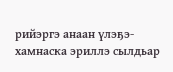рийэргэ анаан үлэҕэ-хамнаска эриллэ сылдьар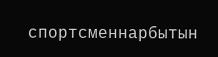спортсменнарбытын